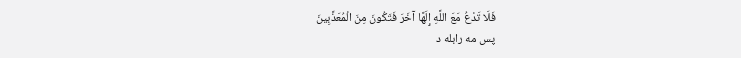فَلَا تَدْعُ مَعَ اللَّهِ إِلَهًا آخَرَ فَتَكُونَ مِنَ الْمُعَذَّبِينَ
پس مه رابله د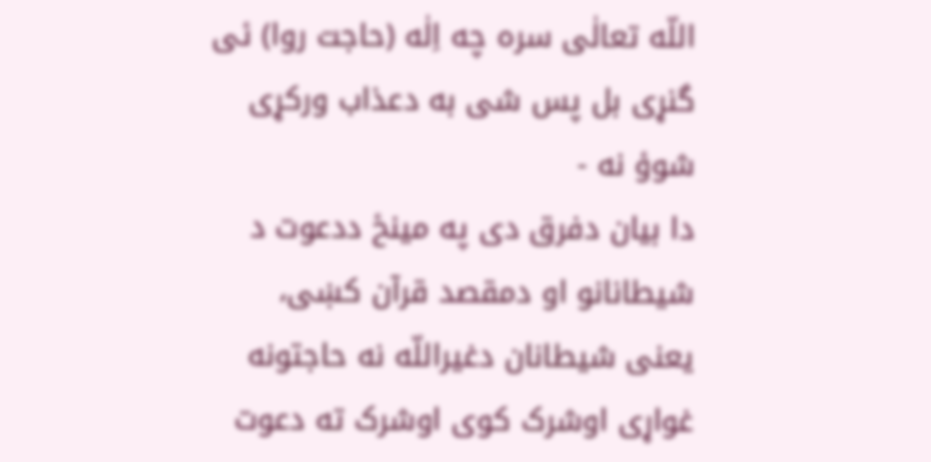اللّه تعالٰی سره چه اِلٰه (حاجت روا) ئی گنړی بل پس شی به دعذاب ورکړی شوؤ نه -
دا بیان دفرق دی په مینځ ددعوت د شیطانانو او دمقصد قرآن کښی، یعنی شیطانان دغیراللّه نه حاجتونه غواړی اوشرک کوی اوشرک ته دعوت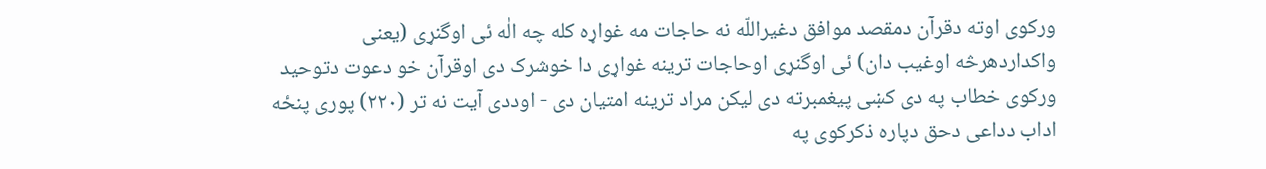ورکوی اوته دقرآن دمقصد موافق دغیراللّه نه حاجات مه غواړه کله چه الٰه ئی اوگنړی (یعنی واکداردهرڅه اوغیب دان) ئی اوگنړی اوحاجات ترینه غواړی دا خوشرک دی اوقرآن خو دعوت دتوحید ورکوی خطاب په دی کښی پیغمبرته دی لیکن مراد ترینه امتیان دی - اوددی آیت نه تر (۲۲۰) پوری پنځه اداب دداعی دحق دپاره ذکرکوی په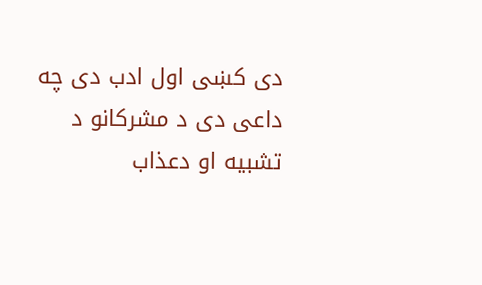دی کښی اول ادب دی چه داعی دی د مشرکانو د تشبیه او دعذاب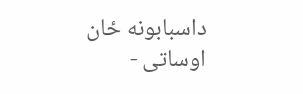داسبابونه ځان اوساتی -